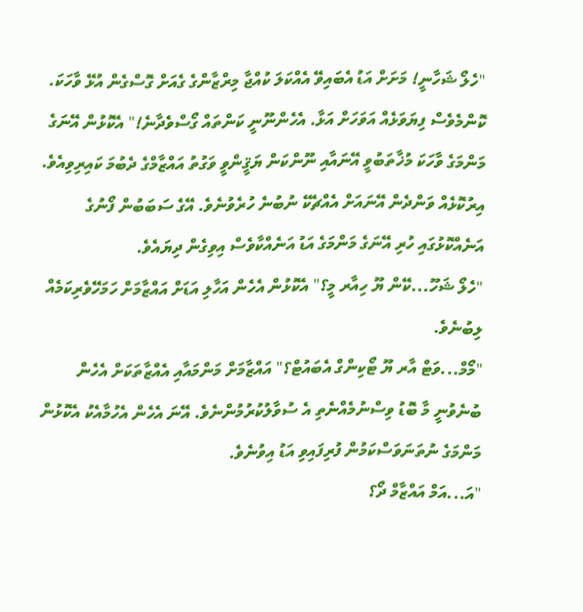"ހެލޯ ޝަހާނީ! މަށަށް އަޑު އެބައިވޭ އެއްކަލަ ކުއްޖާ މިރްޒާންގެ ގެއަށް ގޮސްގެން އުޅޭ ވާހަކަ. ކޮންމެވެސް ފިޔަވަޅެއް އަވަހަށް އަޅާ. އެހެންނޫނީ ކަންތައް ގޯސްވެދާނެ!" އެކޮޅުން އޭނަގެ މަންމަގެ ވާހަކަ މުޚާތަބުވީ އޭނައާއި ނޫންކަން ޔަޤީންވީ ވަގުތު އައްޒާމްގެ ދެބުމަ ކައިރިވިއެވެ. އިރުކޮޅެއް ވަންދެން އޭނައަށް އެއްޗެކޭ ނުބުނެ ހުރެވުނެވެ. އޭގެ ސަބަބުން ފޯނުގެ އަނެއްކޮޅުގައި ހުރި އޭނަގެ މަންމަގެ އަޑު އަނެއްކާވެސް އިވިގެން ދިޔައެވެ.
"ހެލޯ ޝަހޫ...ކޭން ޔޫ ހިއާރ މީ؟" އެކޮޅުން އެހެން އަހާލި އަޑަށް އައްޒާމަށް ހަމަހޭވެރިކަމެއް ލިބުނެވެ.
"މޯމް...ވަޓް އާރ ޔޫ ޓޯކިންގް އެބައުޓް؟" އައްޒާމަށް މަންމައާއި އެއްޒާތަކަށް އެހެން ބުނެވުނީ މާ ބޮޑު ވިސްނުމެއްނެތި އެ ސުވާލުކުރުމުންނެވެ. އޭނަ އެހެން އެހުމާއެކު އެކޮޅުން މަންމަގެ ނުތަނަވަސްކަމުން ފުރިފައިވި އަޑު އިވުނެވެ.
"އަ...އަމް އައްޒާމް ދޯ؟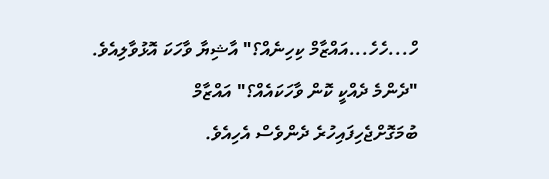ހް...ހެހެ...އައްޒާމް ކިހިނެއް؟" އާޝިޔާ ވާހަކަ އޮޅުވާލިއެވެ.
"ދެންމެ ދެއްކީ ކޮން ވާހަކައެއް؟" އައްޒާމް ބުމަގޮށްޖެހިފައިހުރެ ދެންވެސް އެހިއެވެ.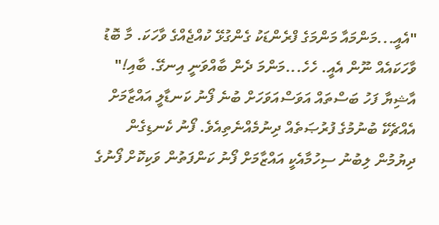"އެއީ...މަންމައާ މަންމަގެ ފްރެންޑަކު ގެންގުޅޭ ކުއްޖެއްގެ ވާހަކަ. މާ ބޮޑު ވާހަކައެއް ނޫން އެއީ. ހެހެ...މަންމަ ދެން ބާއްވަނީ އިނގޭ. ބާއި!" އާޝިޔާ ފަހު ބަސްތައް އަވަސްއަވަހަށް ބުނެ ފޯނު ކަނޑާލީ އައްޒާމަށް އެއްޗެކޭ ބުނުމުގެ ފުރުޞަތެއް ދިނުމެއްނެތިއެވެ. ފޯނު ކެނޑިގެން ދިޔުމުން ލިބުނު ސިހުމާއެކީ އައްޒާމަށް ފޯނު ކަންފަތުން ވަކިކޮށް ފޯނުގެ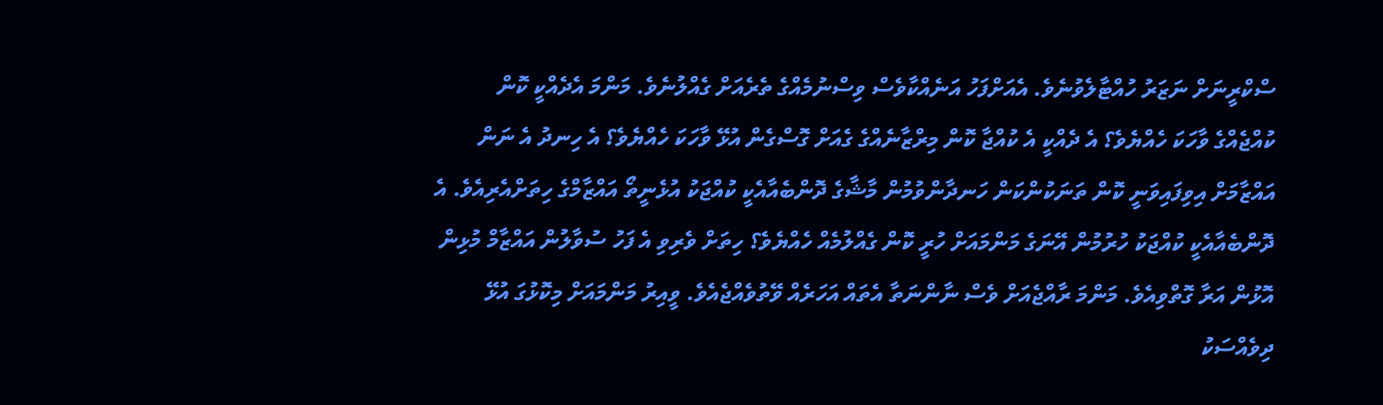ސްކްރީނަށް ނަޒަރު ހުއްޓާލެވުނެވެ. އެއަށްފަހު އަނެއްކާވެސް ވިސްނުމެއްގެ ތެރެއަށް ގެއްލުނެވެ. މަންމަ އެދެއްކީ ކޮން ކުއްޖެއްގެ ވާހަކަ ހެއްޔެވެ؟ އެ ދެއްކީ އެ ކުއްޖާ ކޮން މިރްޒާނެއްގެ ގެއަށް ގޮސްގެން އުޅޭ ވާހަކަ ހެއްޔެވެ؟ އެ ހިނދު އެ ނަން އައްޒާމަށް އިވިފައިވަނީ ކޮން ތަނަކުންކަން ހަނދާންވުމުން މާޝާގެ ދޮންބެއާއެކީ ކުއްޖަކު އުޅެނީތޯ އައްޒާމްގެ ހިތަށްއެރިއެވެ. އެ ދޮންބެއާއެކީ ކުއްޖަކު ހުރުމުން އޭނަގެ މަންމައަށް ހުރީ ކޮން ގެއްލުމެއް ހެއްޔެވެ؟ ހިތަށް ވެރިވި އެ ފަހު ސުވާލުން އައްޒާމް މުޅިން އޮޅުން އަރާ ގޮތްވިއެވެ. މަންމަ ރާއްޖެއަށް ވެސް ނާންނަތާ އެތައް އަހަރެއް ވޭތުވެއްޖެއެވެ. ވީއިރު މަންމައަށް މިކޮޅުގަ އުޅޭ ދިވެއްސަކު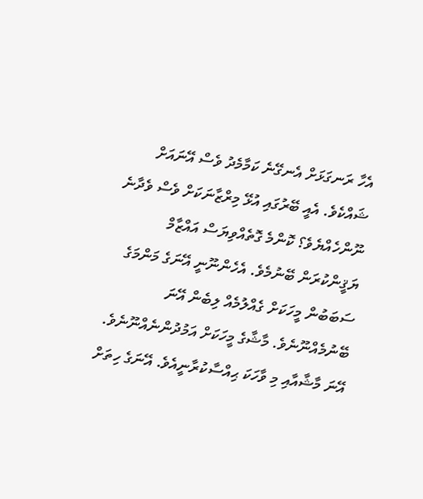އެހާ ރަނގަޅަށް އެނގޭނެ ކަމާމެދު ވެސް އޭނައަށް ޝައްކެވެ. އެއީ ބޭރުގައި އުޅޭ މިރްޒާނަކަށް ވެސް ވެދާނެ ނޫންހެއްޔެވެ؟ ކޮންމެ ގޮތެއްވިޔަސް އައްޒާމް ޔަޤީންކުރަން ބޭނުމެވެ. އެހެންނޫނީ އޭނަގެ މަންމަގެ ސަބަބުން މީހަކަށް ގެއްލުމެއް ލިބެން އޭނަ ބޭނުމެއްނޫނެވެ. މާޝާގެ މީހަކަށް އަމުދުންނެއްނޫނެވެ. އޭނަ މާޝާއާއި މި ވާހަކަ ޙިއްސާކުރާނީއެވެ. އޭނަގެ ހިތަށް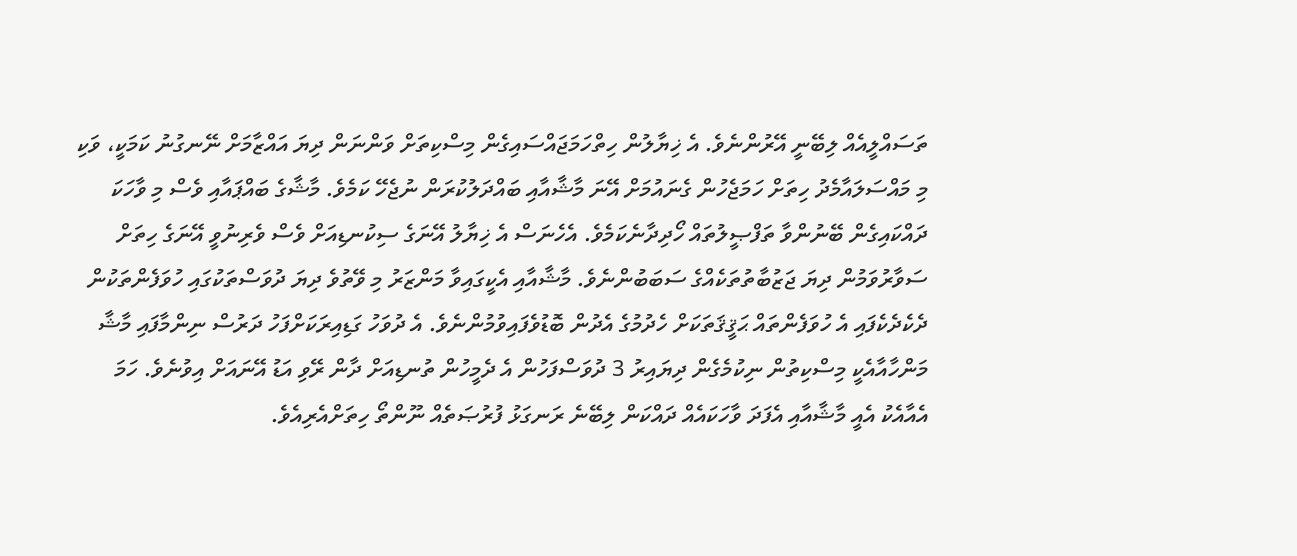ތަސައްލީއެއް ލިބޭނީ އޭރުންނެވެ. އެ ޚިޔާލުން ހިތްހަމަޖައްސައިގެން މިސްކިތަށް ވަންނަން ދިޔަ އައްޒާމަށް ނޭނގުނު ކަމަކީ، ވަކި މި މައްސަލައާމެދު ހިތަށް ހަމަޖެހުން ގެނައުމަށް އޭނަ މާޝާއާއި ބައްދަލުކުރަން ނުޖެހޭ ކަމެވެ. މާޝާގެ ބައްޕައާއި ވެސް މި ވާހަކަ ދައްކައިގެން ބޭނުންވާ ތަފްޞީލުތައް ހޯދިދާނެކަމެވެ. އެހެނަސް އެ ޚިޔާލު އޭނަގެ ސިކުނޑިއަށް ވެސް ވެރިނުވީ އޭނަގެ ހިތަށް ސަވާރުވަމުން ދިޔަ ޖަޒުބާތުތަކެއްގެ ސަބަބުންނެވެ. މާޝާއާއި އެކީގައިވާ މަންޒަރު މި ވޭތުވެ ދިޔަ ދުވަސްތަކުގައި ހުވަފެންތަކުން ދެކެދެކެފައި އެ ހުވަފެންތައް ޙަޤީޤަތަކަށް ހެދުމުގެ އެދުން ބޮޑުވެފައިވުމުންނެވެ. އެ ދުވަހު ގަޑިއިރަކަށްފަހު ދަރުސް ނިންމާފައި މާޝާ މަންހާއާއެކީ މިސްކިތުން ނިކުމެގެން ދިޔައިރު 3 ދުވަސްފަހުން އެ ދެމީހުން ތުނޑިއަށް ދާން ރޭވި އަޑު އޭނައަށް އިވުނެވެ. ހަމަ އެއާއެކު އެއީ މާޝާއާއި އެފަދަ ވާހަކައެއް ދައްކަން ލިބޭނެ ރަނގަޅު ފުރުޞަތެއް ނޫންތޯ ހިތަށްއެރިއެވެ.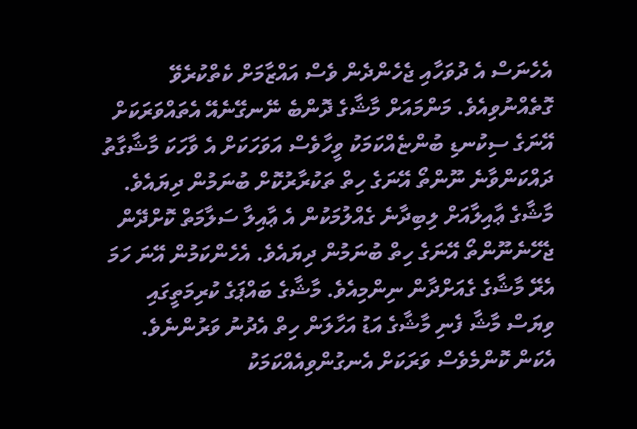އެހެނަސް އެ ދުވަހާއި ޖެހެންދެން ވެސް އައްޒާމަށް ކެތްކުރެވޭ ގޮތެއްނުވިއެވެ. މަންމައަށް މާޝާގެ ދޮންބެ ނޭނގޭނެއޭ އެތައްވަރަކަށް އޭނަގެ ސިކުނޑި ބުންޏެއްކަމަކު ވީހާވެސް އަވަހަކަށް އެ ވާހަކަ މާޝާގާތު ދައްކަންވާނެ ނޫންތޯ އޭނަގެ ހިތް ތަކުރާރުކޮށް ބުނަމުން ދިޔައެވެ. މާޝާގެ ޢާއިލާއަށް ލިބިދާނެ ގެއްލުމަކުން އެ ޢާއިލާ ސަލާމަތް ކޮށްދޭން ޖެހޭނެނޫންތޯ އޭނަގެ ހިތް ބުނަމުން ދިޔައެވެ. އެހެންކަމުން އޭނަ ހަމަ އެރޭ މާޝާގެ ގެއަށްދާން ނިންމިއެވެ. މާޝާގެ ބައްޕަގެ ކުރިމަތީގައި ވިޔަސް މާޝާ ފެނި މާޝާގެ އަޑު އަހާލަން ހިތް އެދުނު ވަރުންނެވެ. އެކަން ކޮންމެވެސް ވަރަކަށް އެނގުންވިއެއްކަމަކު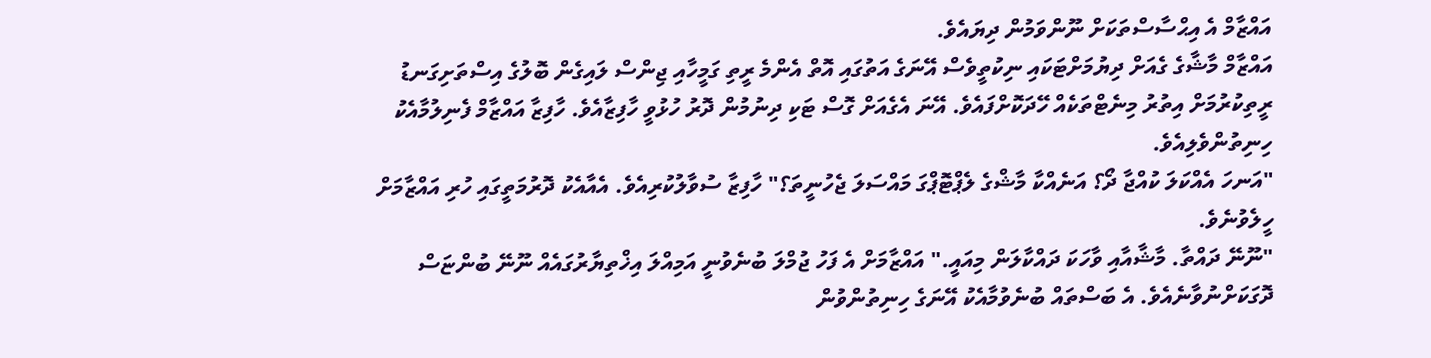އައްޒާމް އެ އިޙްސާސްތަކަށް ނޫންވަމުން ދިޔައެވެ.
އައްޒާމް މާޝާގެ ގެއަށް ދިޔުމަށްޓަކައި ނިކުތީވެސް އޭނަގެ އަތުގައި އޮތް އެންމެ ރީތި ގަމީހާއި ޖިންސް ލައިގެން ބޮލުގެ އިސްތަށިގަނޑު ރީތިކުރުމަށް އިތުރު މިނެޓްތަކެއް ހޭދަކޮށްފައެވެ. އޭނަ އެގެއަށް ގޮސް ޓަކި ދިނުމުން ދޮރު ހުޅުވީ ހާފިޒާއެވެ. ހާފިޒާ އައްޒާމް ފެނިލުމާއެކު ހިނިތުންވެލިއެވެ.
"އަނހަ އެއްކަލަ ކުއްޖާ ދޯ؟ އަނެއްކާ މާޝްގެ ލެޕްޓޮޕްގަ މައްސަލަ ޖެހުނީތަ؟" ހާފިޒާ ސުވާލުކުރިއެވެ. އެއާއެކު ދޮރުމަތީގައި ހުރި އައްޒާމަށް ހީލެވުނެވެ.
"ނޫނޭ ދައްތާ. މާޝާއާއި ވާހަކަ ދައްކާލަން މިއައީ." އައްޒާމަށް އެ ފަހު ޖުމްލަ ބުނެވުނީ އަމިއްލަ އިޚްތިޔާރުގައެއް ނޫނޭ ބުންޏަސް ދޮގަކަށްނުވާނެއެވެ. އެ ބަސްތައް ބުނެވުމާއެކު އޭނަގެ ހިނިތުންވުން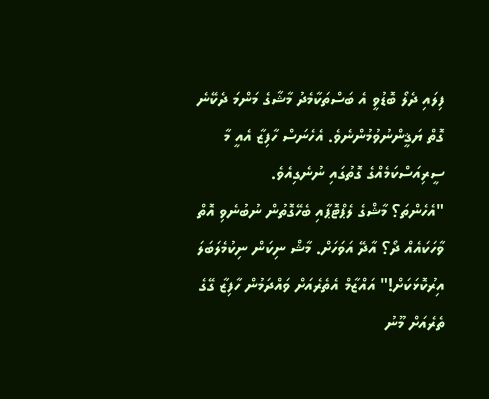ފިލައި ދެލޯ ބޮޑުވީ އެ ބަސްތަކާމެދު މާޝާގެ މަންމަ ދެކޭނެ ގޮތް ޔަޤީންނުވުމުންނެވެ. އެހެނަސް ހާފިޒާ އެއީ މާ ސީރިއަސްކަމެއްގެ ގޮތުގައި ނުނެގިއެވެ.
"އެހެންތަ؟ މާޝްގެ ލެޕްޓޮޕާއި ބެހޭގޮތުން ނުބުނެވި އޮތް ވާހަކައެއް ދޯ؟ އާދޭ އަވަހަށް. މާޝް ނިކަން ނިކުމެލަބަލަ އިރުކޮޅަކަށް!" އައްޒާމް އެތެރެއަށް ވައްދަމުން ހާފިޒާ ގޭގެ ތެރެއަށް މޫނު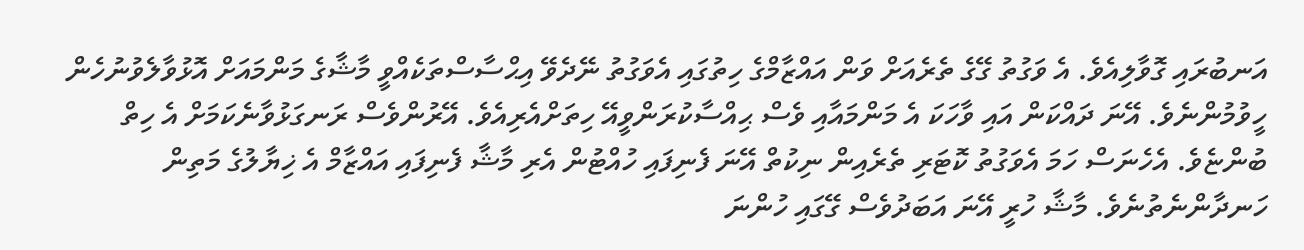އަނބުރައި ގޮވާލިއެވެ. އެ ވަގުތު ގޭގެ ތެރެއަށް ވަން އައްޒާމްގެ ހިތުގައި އެވަގުތު ނޭދެވޭ އިޙްސާސްތަކެއްވީ މާޝާގެ މަންމައަށް އޮޅުވާލެވުނުހެން ހީވުމުންނެވެ. އޭނަ ދައްކަން އައި ވާހަކަ އެ މަންމައާއި ވެސް ޙިއްސާކުރަންވީއޭ ހިތަށްއެރިއެވެ. އޭރުންވެސް ރަނގަޅުވާނެކަމަށް އެ ހިތް ބުންޏެވެ. އެހެނަސް ހަމަ އެވަގުތު ކޮޓަރި ތެރެއިން ނިކުތް އޭނަ ފެނިފައި ހުއްޓުން އެރި މާޝާ ފެނިފައި އައްޒާމް އެ ޚިޔާލުގެ މަތިން ހަނދާންނެތުނެވެ. މާޝާ ހުރީ އޭނަ އަބަދުވެސް ގޭގައި ހުންނަ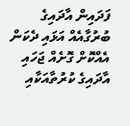ފަދައިން އާދައިގެ ބުރުގާއެއް އަޅައި ދެކަން އެއްކޮށް ގޮށެއް ޖަހައި އާދައިގެ ކުރުތާއަކާއި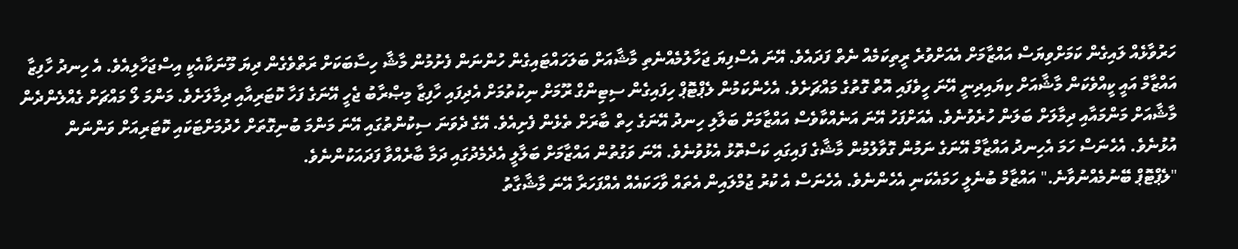ހަރުވާޅެއް ލައިގެން ކަމަށްވިޔަސް އައްޒާމަށް އެއަށްވުރެ ރީތިކަމެއް ނެތް ފަދައެވެ. އޭނަ އެސްފިޔަ ޖަހާލުމެއްނެތި މާޝާއަށް ބަލަހައްޓައިގެން ހުންނަން ފެށުމުން މާޝާ ހިސާބަކަށް ރަތްވެގެން ދިޔަ މޫނަކާއެކީ އިސްޖަހާލިއެވެ. އެ ހިނދު ހާފިޒާ އައްޒާމް އައީ ކީއްވެކަން މާޝާއަށް ކިޔައިދިނީ އޭނަ ހީވެފައި އޮތް ގޮތުގެ މައްޗަށެވެ. އެހެންކަމުން ލެޕްޓޮޕް ހިފައިގެން ސިޓިންގް ރޫމަށް ނިކުތުމަށް އެދިފައި ހާފިޒާ މިޞްރާބު ޖެހީ އޭނަގެ ފަހާ ކޮޓަރިއާއި ދިމާލަށެވެ. މަންމަ ލޯ މައްޗަށް ގެއްލެންދެން މާޝާއަށް މަންމައާއި ދިމާލަށް ބަލަން ހުރެވުނެވެ. އެއަށްފަހު އޭނަ އަނެއްކާވެސް އައްޒާމަށް ބަލާލި ހިނދު އޭނަގެ ހިތް ބާރަށް ތެޅެން ފެށިއެވެ. އޭގެ ދެވަނަ ސިކުންތުގައި އޭނަ މަންމަ ބުނިގޮތަށް ހެދުމަށްޓަކައި ކޮޓަރިއަށް ވަންނަން އުޅުނެވެ. އެހެނަސް ހަމަ އެހިނދު އައްޒާމް އޭނަގެ ނަމުން ގޮވާލުމުން މާޝާގެ ފައިގައި ކަސްތޮޅު އެޅުވުނެވެ. އޭނަ ވަގުތުން އައްޒާމަށް ބަލާލީ އެދެމެދުގައި ދަމާ ބާރެއްވާ ފަދައަކުންނެވެ.
"ލެޕްޓޮޕް ބޭނުމެއްނުވާނެ." އައްޒާމް ބުނެލީ ހަމައެކަނި އެހެންނެވެ. އެހެނަސް އެ ކުރު ޖުމްލައިން އެތައް ވާހަކައެއް އެއްފަހަރާ އޭނަ މާޝާގާތު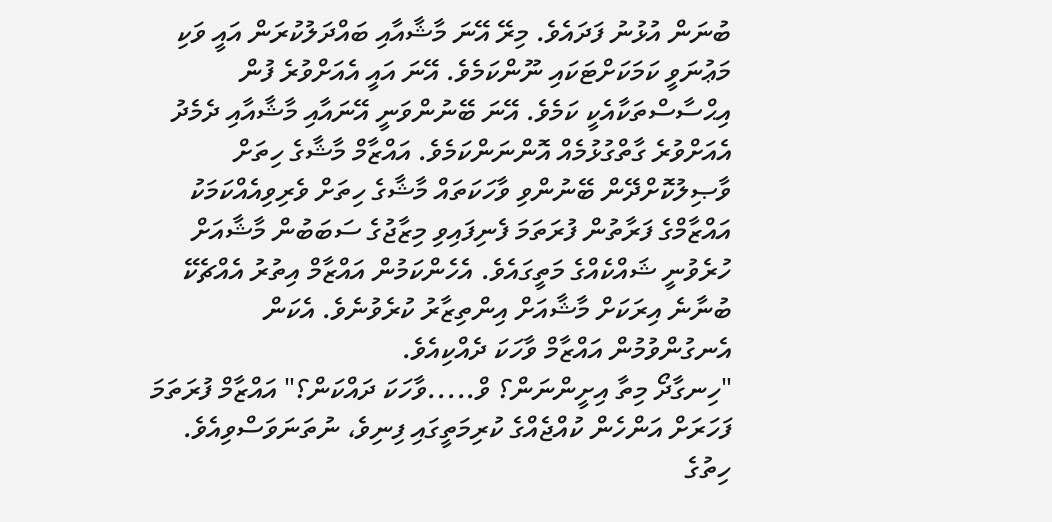ބުނަން އުޅުނު ފަދައެވެ. މިރޭ އޭނަ މާޝާއާއި ބައްދަލުކުރަން އައީ ވަކި މަޢުނަވީ ކަމަކަށްޓަކައި ނޫންކަމެވެ. އޭނަ އައީ އެއަށްވުރެ ފުން އިޙްސާސްތަކާއެކީ ކަމެވެ. އޭނަ ބޭނުންވަނީ އޭނައާއި މާޝާއާއި ދެމެދު އެއަށްވުރެ ގާތްގުޅުމެއް އޮންނަންކަމެވެ. އައްޒާމް މާޝާގެ ހިތަށް ވާޞިލުކޮށްދޭން ބޭނުންވި ވާހަކަތައް މާޝާގެ ހިތަށް ވެރިވިއެއްކަމަކު އައްޒާމްގެ ފަރާތުން ފުރަތަމަ ފެނިފައިވި މިޒާޖުގެ ސަބަބުން މާޝާއަށް ހުރެވުނީ ޝައްކެއްގެ މަތީގައެވެ. އެހެންކަމުން އައްޒާމް އިތުރު އެއްޗެކޭ ބުނާނެ އިރަކަށް މާޝާއަށް އިންތިޒާރު ކުރެވުނެވެ. އެކަން އެނގުންވުމުން އައްޒާމް ވާހަކަ ދެއްކިއެވެ.
"ހިނގާދޯ މިތާ އިށީންނަން؟ ވް.....ވާހަކަ ދައްކަން؟" އައްޒާމް ފުރަތަމަ ފަހަރަށް އަންހެން ކުއްޖެއްގެ ކުރިމަތީގައި ފިނިވެ، ނުތަނަވަސްވިއެވެ. ހިތުގެ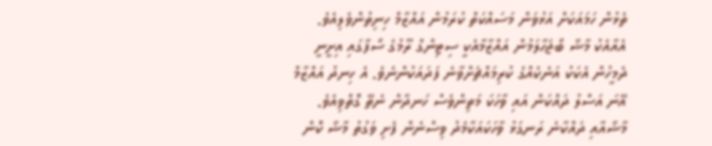ތެޅުން ހަމައަކަށް އަޅުވަން މަސައްކަތް ކުރަމުން އައްޒާމް ހިނިތުންވެލިއެވެ. އެއާއެކު މާޝާ ބޯޖަހާލަމުން އައްޒާމާއެކީ ސިޓިންގް ރޫމުގެ ސޯފާގައި އިށީނީ ދެމީހުން އެކަކު އަނެކެއްގެ ކުރިމައްޗަށްވާނެ ފަދައަކުންނެވެ. އެ ހިނދު އައްޒާމް އޭނަ އަސްލު ދައްކަން އައި ވާހަކަ މަތިންވެސް ހަނދާން ނެތޭ ގޮތްވިއެވެ. މާޝާއާއި ދައްކާނެ ރަނގަޅު ވާހަކައަކާމެދު ވިސްނެން ފެށި ވަގުތު މާޝާ ކޮން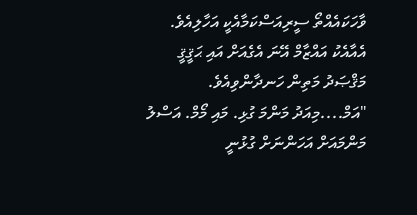ވާހަކައެއްތޯ ސީރިއަސްކަމާއެކީ އަހާލިއެވެ. އެއާއެކު އައްޒާމް އޭނަ އެގެއަށް އައި ޙަޤީޤީ މަޤްޞަދު މަތިން ހަނދާންވިއެވެ.
"އަމް....މިއަދު މަންމަ ގުޅި. މައި މޯމް. އަސްލު މަންމައަށް އަހަންނަށް ގުޅުނީ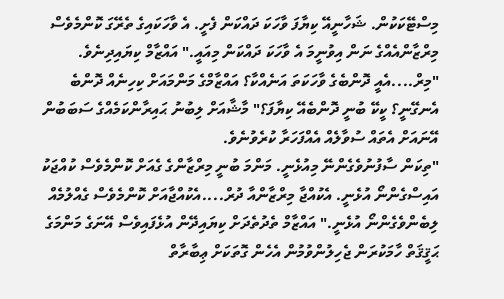މިސްޓޭކަކުން. ޝަހާނީއޭ ކިޔާފަ ވާހަކަ ދައްކަން ފެށީ. އެ ވާހަކައިގެ ތެރޭގަ ކޮންމެވެސް މިރްޒާންއެއްގެ ނަން އިވުނީމަ އެ ވާހަކަ ދައްކަން މިއައީ." އައްޒާމް ކިޔައިދިނެވެ.
"މިރް....އެއީ ދޮންބެގެ ވާހަކަތަ އަނެއްކާ؟ އައްޒާމްގެ މަންމައަށް ކިހިނެއް ދޮންބެ އެނގޭނީ؟ ކީކޭ ބުނީ ދޮންބެއޭ ކިޔާފަ؟" މާޝާއަށް ލިބުނު ޙައިރާންކަމެއްގެ ސަބަބުން އޭނައަށް އެތައް ސުވާލެއް އެއްފަހަރާ ކުރެވުނެވެ.
"ތިކަން ސާފުނުވެގެންނޭ މިއުޅެނީ. މަންމަ ބުނީ މިރްޒާންގެ ގެއަށް ކޮންމެވެސް ކުއްޖަކު އައިސްގެންނޯ އުޅެނީ. އެކުއްޖާ މިރްޒާންއާ ދުރް....އެކުއްޖާއަށް ކޮންމެވެސް ގެއްލުމެއް ލިބެންވެގެންނޯ އުޅެނީ." އައްޒާމް ތެދުތެދަށް ކިޔައިދޭން އުޅެފައިވެސް އޭނަގެ މަންމަގެ ޙަޤީޤަތް ހާމަކުރަން ޖެހިލުންވުމުން އެހެން ގޮތަކަށް ޢިބާރާތް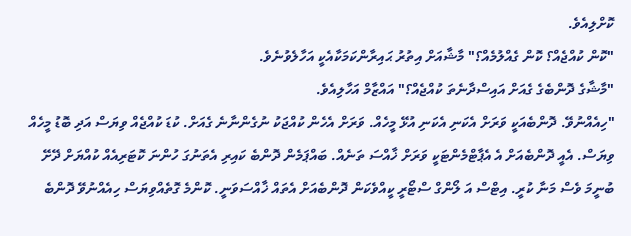ކޮށްލިއެވެ.
"ކޮން ކުއްޖެއް؟ ކޮން ގެއްލުމެއް؟" މާޝާއަށް އިތުރު ޙައިރާންކަމަކާއެކީ އަހާލެވުނެވެ.
"މާޝާގެ ދޮންބެގެ ގެއަށް އައިސްދާނެތަ ކުއްޖެއް؟" އައްޒާމް އަހާލިއެވެ.
"ހިއެއްނުވޭ. ދޮންބެއަކީ ވަރަށް އެކަނި އެކަނި އުޅޭ މީހެއް. ވަރަށް އެހެން ކުއްޖަކު ނުގެންނާނެ ގެއަށް. ކުޑަ ކުއްޖެއް ވިޔަސް އަދި ބޮޑު މީހެއް ވިޔަސް. އެއީ ދޮންބެއަށް އެ އެޕާޓްމެންޓަކީ ވަރަށް ޚާއްސަ ތަނެއް. ބައްޕަމެން ދޮންބެ ކައިރި އެތަނުގަ ހުންނަ ކޮޓަރިއެއް ކުއްޔަށް ދޭށޭ ބުނީމަ ވެސް މަނާ ކުރީ. އިޓްސް އަ ލޯންގް ސްޓޯރީ ކީއްވެކަން ދޮންބެއަށް އެތައް ޚާއްސަވަނީ. ކޮންމެ ގޮތެއްވިޔަސް ހިއެއްނުވޭ ދޮންބެ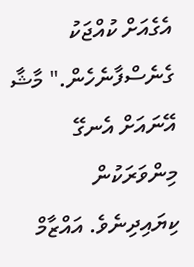އެގެއަށް ކުއްޖަކު ގެނެސްފާނެހެން." މާޝާ އޭނައަށް އެނގޭ މިންވަރަކުން ކިޔައިދިނެވެ. އައްޒާމް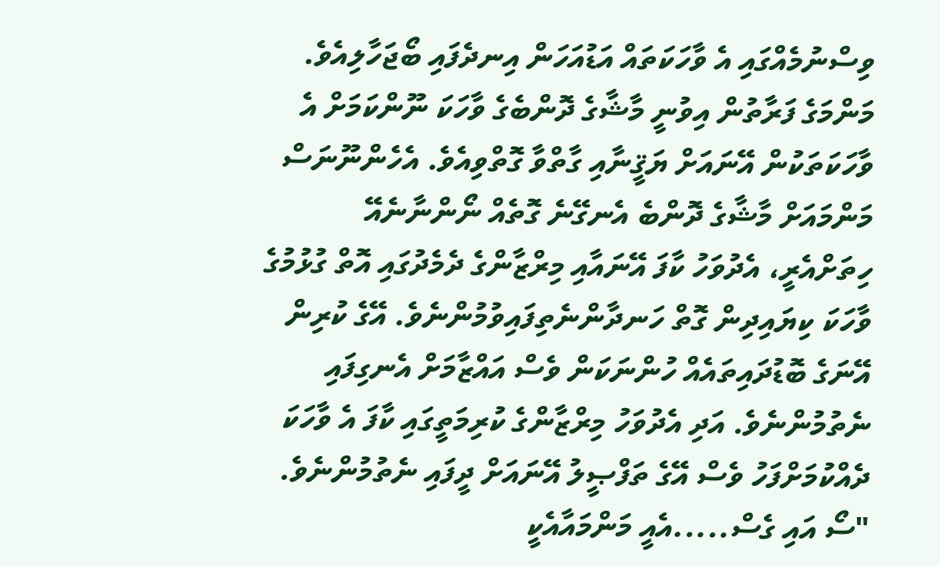ވިސްނުމެއްގައި އެ ވާހަކަތައް އަޑުއަހަން އިނދެފައި ބޯޖަހާލިއެވެ. މަންމަގެ ފަރާތުން އިވުނީ މާޝާގެ ދޮންބެގެ ވާހަކަ ނޫންކަމަށް އެ ވާހަކަތަކުން އޭނައަށް ޔަޤީނާއި ގާތްވާ ގޮތްވިއެވެ. އެހެންނޫނަސް މަންމައަށް މާޝާގެ ދޮންބެ އެނގޭނެ ގޮތެއް ނޯންނާނެއޭ ހިތަށްއެރީ، އެދުވަހު ކާފަ އޭނައާއި މިރްޒާންގެ ދެމެދުގައި އޮތް ގުޅުމުގެ ވާހަކަ ކިޔައިދިން ގޮތް ހަނދާންނެތިފައިވުމުންނެވެ. އޭގެ ކުރިން އޭނަގެ ބޮޑުދައިތައެއް ހުންނަކަން ވެސް އައްޒާމަށް އެނގިފައި ނެތުމުންނެވެ. އަދި އެދުވަހު މިރްޒާންގެ ކުރިމަތީގައި ކާފަ އެ ވާހަކަ ދެއްކުމަށްފަހު ވެސް އޭގެ ތަފްޞީލު އޭނައަށް ދީފައި ނެތުމުންނެވެ.
"ސޯ އައި ގެސް.....އެއީ މަންމައާއެކީ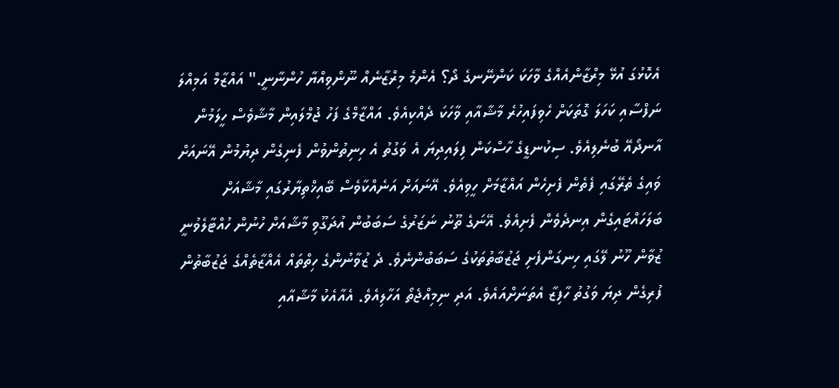އެކޮޅުގަ އުޅޭ މިރްޒާންއެއްގެ ވާހަކަ ކަންނޭނގެ ދޯ؟ އެންމެ މިރްޒާނެއް ނޫންވިއްޔާ ހުންނާނީ." އައްޒާމް އަމިއްލަ ނަފްސާއި ކަހަލަ ގޮތަކަށް ހެވިފައިހުރެ މާޝާއާއި ވާހަކަ ދެއްކިއެވެ. އައްޒާމްގެ ފަހު ޖުމްލައިން މާޝާވެސް ހީލަމުން އާނދޯއޭ ބުނެލިއެވެ. ސިކުނޑީގެ ހާސްކަން ފިލައިދިޔަ އެ ވަގުތު އެ ހިނިތުންވުން ފެނިގެން ދިޔުމުން އޭނައަށް ވައިގެ ތެރޭގައި ފެތެން ފެށިހެން އައްޒާމަށް ހީވިއެވެ. އޭނައަށް އަނެއްކާވެސް ބޭއިޚްތިޔާރުގައި މާޝާއަށް ބަލަހައްޓައިގެން އިނދެވެން ފެށިއެވެ. އޭނަގެ ތޫނު ނަޒަރުގެ ސަބަބުން އުދަގޫވި މާޝާއަށް ހުނުން ހުއްޓާލެވުނީ ޒުވާން ހޫނު ލޭގައި ހިނގަންފެށި ޖަޒުބާތުތަކުގެ ސަބަބުންނެވެ. ދެ ޒުވާނުންގެ ހިތްތައް އެއްޒާތެއްގެ ޖަޒުބާތުން ފުރިގެން ދިޔަ ވަގުތު ހާފިޒާ އެތަނަށްއައެވެ. އަދި ނިމިއްޖެތޯ އަހާލިއެވެ. އެއާއެކު މާޝާއާއި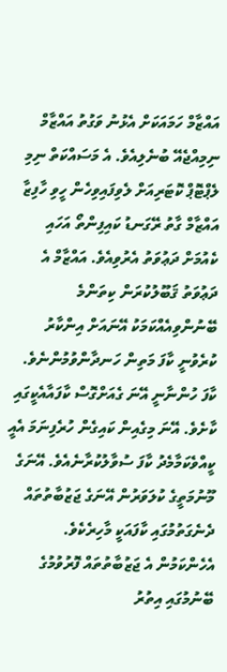އައްޒާމް ހަމައަކަށް އެޅުނު ވަގުތު އައްޒާމް ނިމިއްޖެއޭ ބުނެލިއެވެ. އެ މަސައްކަތް ނިމި ލެޕްޓޮޕް ކޮޓަރިއަށް ލެވިފައިވިހެން ހީވި ހާފިޒާ އައްޒާމް ގާތު ރޭގަނޑު ކައިފިންތޯ އަހައި ކެއުމަށް ދަޢުވަތު އެރުވިއެވެ. އައްޒާމް އެ ދަޢުވަތު ޤަބޫލުކުރަން ކިތަންމެ ބޭނުންވިއެއްކަމަކު އޭނައަށް އިންކާރު ކުރެވުނީ ކާފަ މަތިން ހަނދާންވުމުންނެވެ. ކާފަ ހުންނާނީ އޭނަ ގެއަށްގޮސް ކާފައާއެކީގައި ކާށެވެ. އޭނަ މިގެއިން ކައިގެން ހުރެފިނަމަ އެއީ ކީއްވެކަމާމެދު ކާފަ ސުވާލުކުރާނެއެވެ. އޭނަގެ މޫނުމަތީގެ ކުލަވަރުން އޭނަގެ ޖަޒުބާތުތައް ދެނެގަތުމުގައި ކާފައަކީ މާހިރެކެވެ. އެހެންކަމުން އެ ޖަޒުބާތުތައް ފޮރުވުމުގެ ބޭނުމުގައި އިތުރު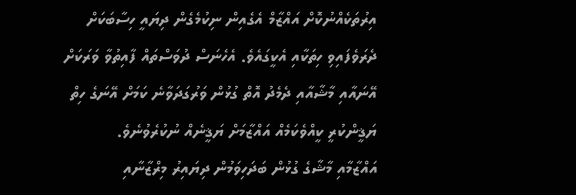އިރުތަކެއްނުކޮށް އައްޒާމް އެގެއިން ނިކުމެގެން ދިޔައީ ހިސާބަކަށް ދެރަވެފައިވި ހިތަކާއި އެކީގައެވެ. އެހެނަސް ދުވަސްތައް ފާއިތުވާ ވަރަކަށް އޭނައާއި މާޝާއާއި ދެމެދު އޮތް ގުޅުން ވަރުގަދަވާނެ ކަމަށް އޭނަގެ ހިތް ޔަޤީންކުރީ ކީއްވެކަމެއް އައްޒާމަށް ޔަޤީނެއް ނުކުރެވުނެވެ.
އައްޒާމާއި މާޝާގެ ގުޅުން ބަދަހިވަމުން ދިޔައިރު މިރްޒާނާއި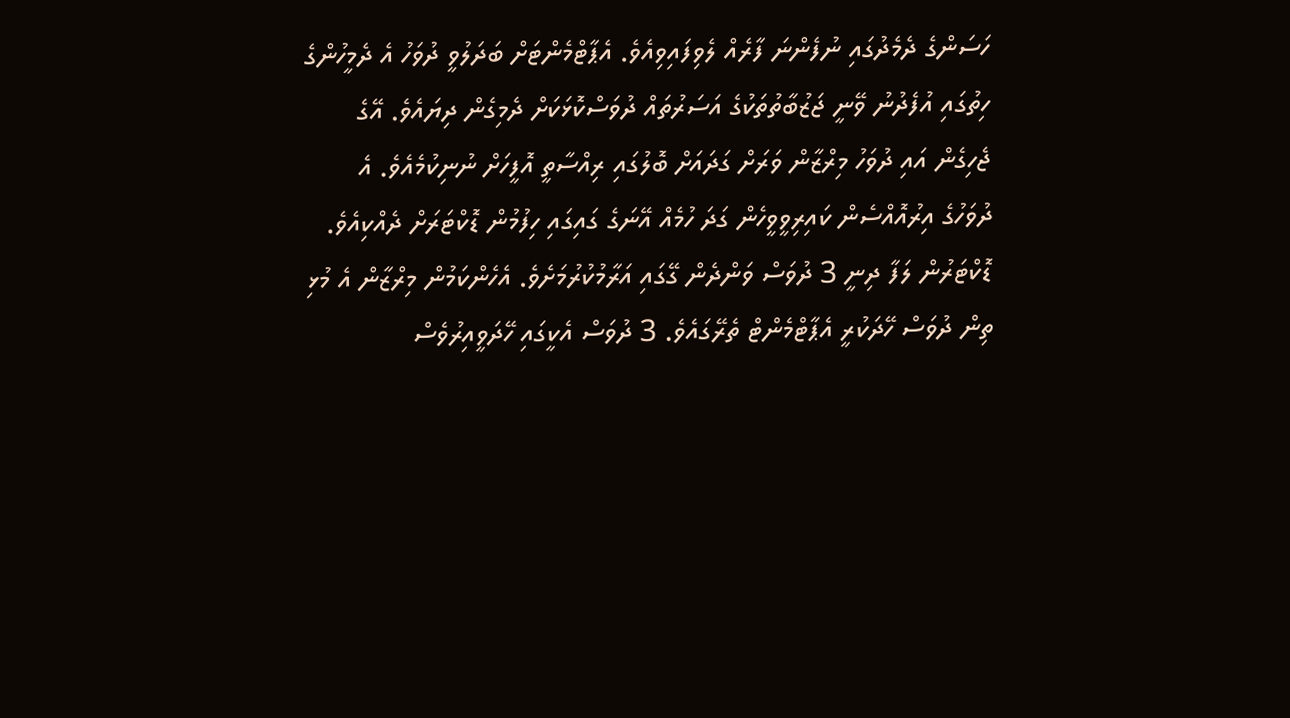ހަސަންގެ ދެމެދުގައި ނުފެންނަ ފާރެއް ލެވިފައިވިއެވެ. އެޕާޓްމެންޓަށް ބަދަލުވީ ދުވަހު އެ ދެމީހުންގެ ހިތުގައި އުފެދުނު ވޭނީ ޖަޒުބާތުތަކުގެ އަސަރުތައް ދުވަސްކޮޅަކަށް ދެމިގެން ދިޔައެވެ. އޭގެ ޖެހިގެން އައި ދުވަހު މިރްޒާން ވަރަށް ގަދައަށް ބޮލުގައި ރިއްސާތީ އޮފީހަށް ނުނިކުމެއެވެ. އެ ދުވަހުގެ އިރުއޮއްސެން ކައިރިވީވީހެން ގަދަ ހުމެއް އޭނަގެ ގައިގައި ހިފުމުން ޑޮކްޓަރަށް ދެއްކިއެވެ. ޑޮކްޓަރުން ލަފާ ދިނީ 3 ދުވަސް ވަންދެން ގޭގައި އަރާމުކުރުމަށެވެ. އެހެންކަމުން މިރްޒާން އެ މުޅި ތިން ދުވަސް ހޭދަކުރީ އެޕާޓްމެންޓް ތެރޭގައެވެ. 3 ދުވަސް އެކީގައި ހޭދަވީއިރުވެސް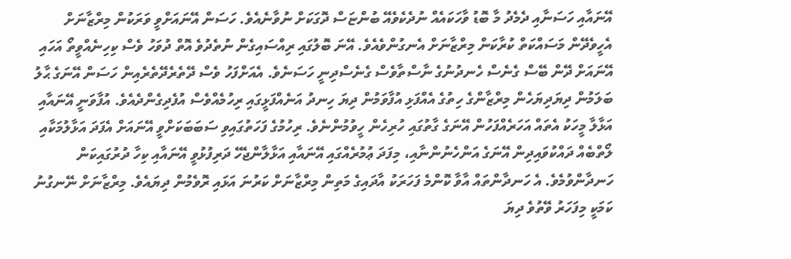އޭނައާއި ހަސަނާއި ދެމެދު މާ ބޮޑު ވާހަކައެއް ނުދެކެވެއޭ ބުންޏަސް ދޮގަކަށް ނުވާނެއެވެ. ހަސަން އޭނައަށްވީ ވަރަކުން މިރްޒާނަށް އެހީވެދޭން މަސައްކަތް ކުރާކަން މިރްޒާނަށް އެނގުންވެއެވެ. އޭނަ ބޮލުގައި ރިއްސައިގެން ނުތެދުވެ އޮތް ދުވަހު ވެސް ކިހިނެއްވީތޯ އަހައި އޭނައަށް ދޭން ބޭސް ގެނެސް ހެނދުނުގެ ނާސްތާވެސް ގެނެސްދިނީ ހަސަނެވެ. އެއަށްފަހު ވެސް ދޭތެރެދޭތެރެއިން ހަސަން އޭނަގެ ޙާލު ބަލަމުން ދިޔަދިޔަހެން މިރްޒާންގެ ހިތުގެ އެއްފަޅި އުފާވަމުން ދިޔަ ހިނދު އަނެއްފަޅީގައި ރިހުމެއްވެސް އުފެދިގެންދެއެވެ. އުފާވަނީ އޭނައާއި އަޅާލާ މީހަކު އެތައް އަހަރެއްފަހުން އޭނަގެ ގާތުގައި ހުރިހެން ހީވުމުންނެވެ. ރިހުމުގެ ފަހަތުގައިވި ސަބަބަކަށްވީ އޭނައަށް އެފަދަ އަޅާލުމަކާއި ލޯތްބެއް ދައްކުވައިދިން އޭނަގެ އަންހެނުންނާއި، މިފަދަ ޢުމުރެއްގައި އޭނައާއި އަޅާލާންޖެހޭ ދަރިފުޅުވީ އޭނައާއި ކިހާ ދުރުގައިކަން ހަނދާންވުމެވެ. އެ ހަނދާންތައް އާވާ ކޮންމެ ފަހަރަކު އާދައިގެ މަތިން މިރްޒާނަށް ކަރުނަ އަޅައި ރޮވެމުން ދިޔައެވެ. މިރްޒާނަށް ނޭނގުނު ކަމަކީ މިފަހަރު ވޭތުވެ ދިޔަ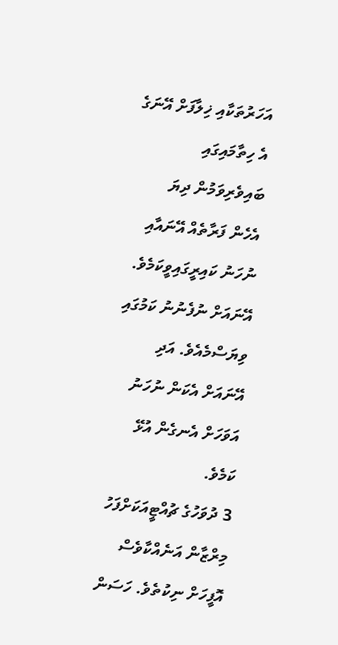އަހަރުތަކާއި ޚިލާފަށް އޭނަގެ އެ ހިތާމައިގައި ބައިވެރިވަމުން ދިޔަ އެހެން ފަރާތެއް އޭނައާއި ނުހަނު ކައިރީގައިވީކަމެވެ. އޭނައަށް ނުފެނުނު ކަމުގައި ވިޔަސްމެއެވެ. އަދި އޭނައަށް އެކަން ނުހަނު އަވަހަށް އެނގެން އުޅޭ ކަމެވެ.
3 ދުވަހުގެ ޗުއްޓީއަކަށްފަހު މިރްޒާން އަނެއްކާވެސް އޮފީހަށް ނިކުތެވެ. ހަސަން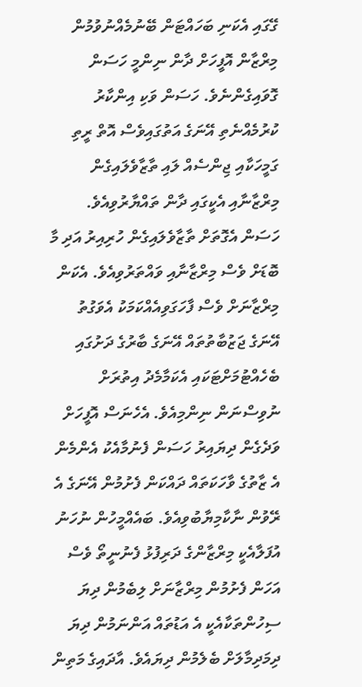ގޭގައި އެކަނި ބަހައްޓަން ބޭނުމެއްނުވުމުން މިރްޒާން އޮފީހަށް ދާން ނިންމީ ހަސަން ގޮވައިގެންނެވެ. ހަސަން ވަކި އިންކާރު ކުރުމެއްނެތި އޭނަގެ އަތުގައިވެސް އޮތް ރީތި ގަމީހަކާއި ޖިންސެއް ލައި ތާޒާވެލައިގެން މިރްޒާނާއި އެކީގައި ދާން ތައްޔާރުވިއެވެ. ހަސަން އެގޮތަށް ތާޒާވެލައިގެން ހުރިއިރު އަދި މާ ބޮޑަށް ވެސް މިރްޒާނާއި ވައްތަރުވިއެވެ. އެކަން މިރްޒާނަށް ވެސް ފާހަގަވިއެއްކަމަކު އެވަގުތު އޭނަގެ ޖަޒުބާތުތައް އޭނަގެ ބާރުގެ ދަށުގައި ބެހެއްޓުމަށްޓަކައި އެކަމާމެދު އިތުރަށް ނުވިސްނަން ނިންމިއެވެ. އެހެނަސް އޮފީހަށް ވަދެގެން ދިޔައިރު ހަސަން ފެނުމާއެކު އެންމެން އެ ޒާތުގެ ވާހަކަތައް ދައްކަން ފެށުމުން އޭނަގެ އެ ރޭވުން ނާކާމިޔާބުވިއެވެ. ބައެއްމީހުން ނުހަނު އުފަލާއެކީ މިރްޒާންގެ ދަރިފުޅު ފެނުނީތޯ ވެސް އަހަން ފެށުމުން މިރްޒާނަށް ލިބެމުން ދިޔަ ސިހުންތަކާއެކީ އެ އަޑުތައް އަންނަމުން ދިޔަ ދިމަދިމާލަށް ބެލެމުން ދިޔައެވެ. އާދައިގެ މަތިން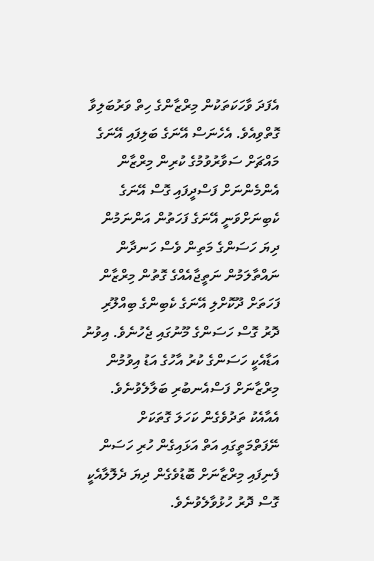އެފަދަ ވާހަކަތަކުން މިރްޒާންގެ ހިތް ވަރުބަލިވާ ގޮތްވިއެވެ. އެހެނަސް އޭނަގެ ބަލިފައި އޭނަގެ މައްޗަށް ސަވާރުވުމުގެ ކުރިން މިރްޒާން އެންމެންނަށް ފަސްދީފައި ގޮސް އޭނަގެ ކެބިނަށްވަނީ އޭނަގެ ފަހަތުން އަންނަމުން ދިޔަ ހަސަންގެ މަތިން ވެސް ހަނދާން ނައްތާލަމުން ނަތީޖާއެއްގެ ގޮތުން މިރްޒާން ފަހަތަށް ދޫކޮށްލި އޭނަގެ ކެބިންގެ ބިއްލޫރި ދޮރު ގޮސް ހަސަންގެ މޫނުގައި ޖެހުނެވެ. އިވުނު އަޑާއެކީ ހަސަންގެ ކުރު އާހުގެ އަޑު އިވުމުން މިރްޒާނަށް ފަސްއެނބުރި ބަލާލެވުނެވެ. އެއާއެކު ތަދުވެގެން ކަހަލަ ގޮތަކަށް ނޭފަތްމަތީގައި އަތް އަޅައިގެން ހުރި ހަސަން ފެނިފައި މިރްޒާނަށް ބޮޑުވެގެން ދިޔަ ދެލޮލާއެކީ ގޮސް ދޮރު ހުޅުވާލެވުނެވެ.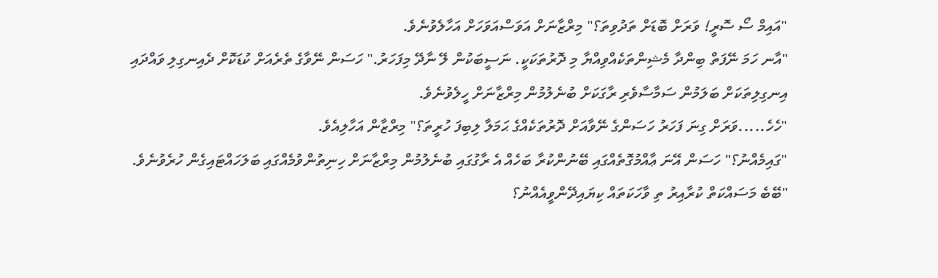"އައިމް ސޯ ސޮރީ! ވަރަށް ބޮޑަށް ތަދުވިތަ؟" މިރްޒާނަށް އަވަސްއަވަހަށް އަހާލެވުނެވެ.
"އާނ ހަމަ ނޭފަތް ބިންދާ މެޝިންތަކެއްވިއްޔާ މި ދޮރުތަކަކީ. ނަސީބަކުން ލޭ ނާދޭ މިފަހަރު." ހަސަން ނޭވާގެ ތެރެއަށް ކުޑަކޮށް ދެއިނގިލި ވައްދައި އިނގިލިތަކަށް ބަލަމުން ސަމާސާވެރި ރާގަކަށް ބުނެލުމުން މިރްޒާނަށް ހީލެވުނެވެ.
"ހެހެ.....ވަރަށް ގިނަ ފަހަރު ހަސަންގެ ނޭވާއަށް ދޮރުތަކެއްގެ ޙަމަލާ ލިބިފަ ހުރީތަ؟" މިރްޒާން އަހާލިއެވެ.
"ގައިމެއްނު؟" ހަސަން އޭނަ ޢާއްމުގޮތެއްގައި ބޭނުންކުރާ ބަހެއް އެ ރާގުގައި ބުނެލުމުން މިރްޒާނަށް ހިނިތުންވުމެއްގައި ބަލަހައްޓައިގެން ހުރެވުނެވެ.
"ބޭބެ މަސައްކަތް ކުރާއިރު ތި ވާހަކަތައް ކިޔައިދޭންވީއެއްނު؟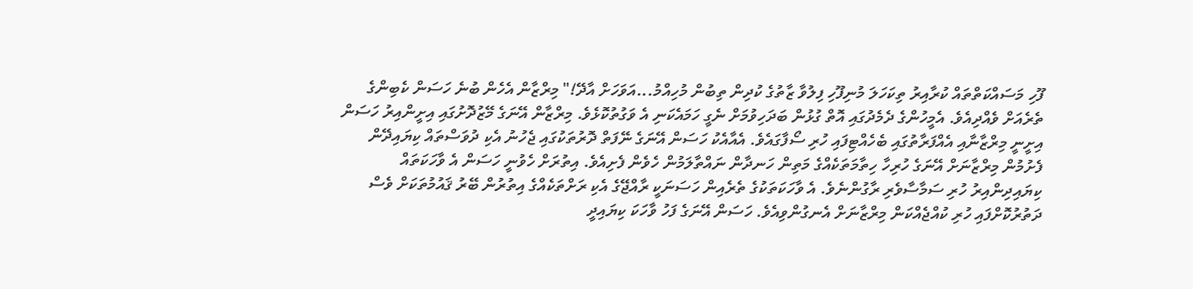ފޫހި މަސައްކަތްތައް ކުރާއިރު ތިކަހަލަ މުނިފޫހި ފިލުވާ ޒާތުގެ ކުދިން ތިބުން މުހިއްމު...އަވަހަށް އާދޭ!" މިރްޒާން އެހެން ބުނެ ހަސަން ކެބިންގެ ތެރެއަށް ވެއްދިއެވެ. އެމީހުންގެ ދެމެދުގައި އޮތް ގުޅުން ބަދަހިވުމަށް ނެގީ ހަމައެކަނި އެ ވަގުތުކޮޅެވެ. މިރްޒާން އޭނަގެ މޭޒުދޮށުގައި އިށީންއިރު ހަސަން އިށީނީ މިރްޒާނާއި އެއްފަރާތުގައި ބެހެއްޓިފައި ހުރި ސޯފާގައެވެ. އެއާއެކު ހަސަން އޭނަގެ ނޭފަތް ދޮރުތަކުގައި ޖެހުނު އެކި ދުވަސްތައް ކިޔައިދޭން ފެށުމުން މިރްޒާނަށް އޭނަގެ ހުރިހާ ހިތާމަތަކެއްގެ މަތިން ހަނދާން ނައްތާލަމުން ހެވެން ފެށިއެވެ. އިތުރަށް ހެވުނީ ހަސަން އެ ވާހަކަތައް ކިޔައިދިންއިރު ހުރި ސަމާސާވެރި ރާގުންނެވެ. އެ ވާހަކަތަކުގެ ތެރެއިން ހަސަނަކީ ރާއްޖޭގެ އެކި ރަށްތަކެއްގެ އިތުރުން ބޭރު ޤައުމުތަކަށް ވެސް ދަތުރުކޮށްފައި ހުރި ކުއްޖެއްކަން މިރްޒާނަށް އެނގުންވިއެވެ. ހަސަން އޭނަގެ ފަހު ވާހަކަ ކިޔައިދީ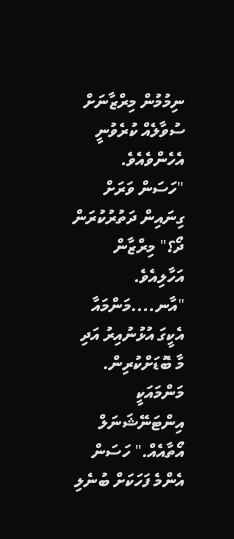ނިމުމުން މިރްޒާނަށް ސުވާލެއް ކުރެވުނީ އެހެންވެއެވެ.
"ހަސަން ވަރަށް ގިނައިން ދަތުރުކުރަން ދޯ؟" މިރްޒާން އަހާލިއެވެ.
"އާނ....މަންމައާ އެކީގަ އުޅުނުއިރު އަދި މާ ބޮޑަށްކުރިން. މަންމައަކީ އިންޓަނޭޝަނަލް އޯތާއެއް." ހަސަން އެންމެ ފަހަކަށް ބުނެލި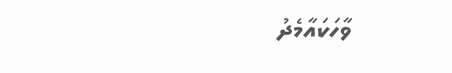ވާހަކައާމެދު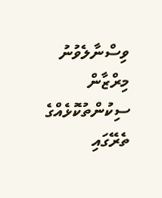ވިސްނާލެވުނު މިރްޒާން ސިކުންތުކޮޅެއްގެ ތެރޭގައި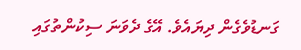ގަނޑުވެގެން ދިޔައެވެ. އޭގެ ދެވަނަ ސިކުންތުގައި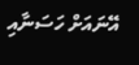އޭނައަށް ހަސަނާއި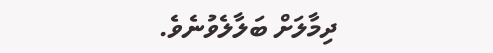ދިމާލަށް ބަލާލެވުނެވެ.